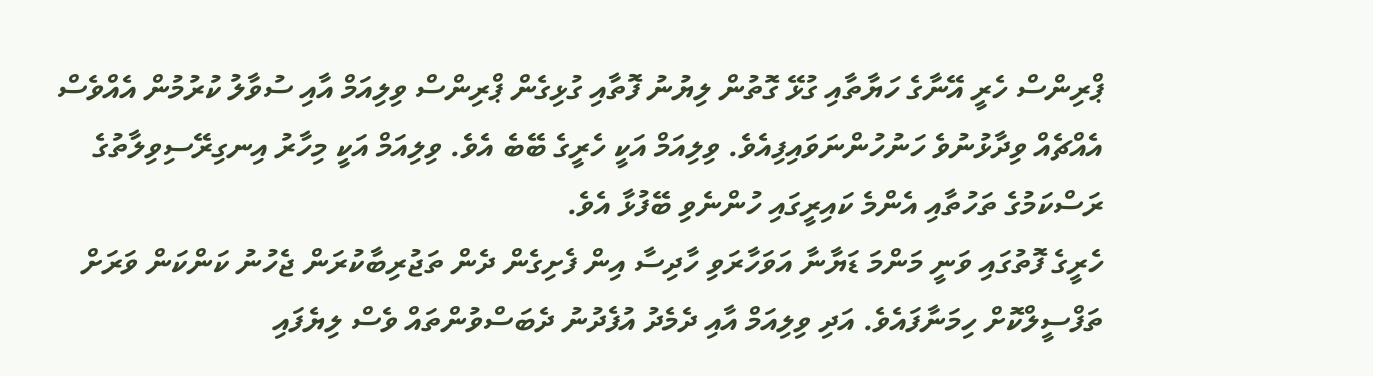ޕްރިންސް ހެރީ އޭނާގެ ހަޔާތާއި ގުޅޭ ގޮތުން ލިޔުނު ފޮތާއި ގުޅިގެން ޕްރިންސް ވިލިއަމް އާއި ސުވާލު ކުރުމުން އެއްވެސް އެއްޗެއް ވިދާޅުނުވެ ހަނުހުންނަވައިފިއެވެ. ވިލިއަމް އަކީ ހެރީގެ ބޭބެ އެވެ. ވިލިއަމް އަކީ މިހާރު އިނގިރޭސިވިލާތުގެ ރަސްކަމުގެ ތަހުތާއި އެންމެ ކައިރީގައި ހުންނެވި ބޭފުޅާ އެވެ.
ހެރީގެ ފޮތުގައި ވަނީ މަންމަ ޑަޔާނާ އަވަހާރަވި ހާދިސާ އިން ފެށިގެން ދެން ތަޖުރިބާކުރަން ޖެހުނު ކަންކަން ވަރަށް ތަފްސީލްކޮށް ހިމަނާފައެވެ. އަދި ވިލިއަމް އާއި ދެމެދު އުފެދުނު ދެބަސްވުންތައް ވެސް ލިޔެފައި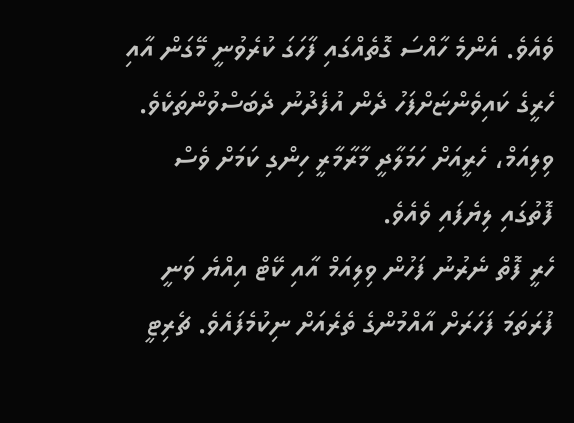ވެއެވެ. އެންމެ ހާއްސަ ގޮތެއްގައި ފާހަގަ ކުރެވުނީ މޭގަން އާއި ހެރީގެ ކައިވެންޏަށްފަހު ދެން އުފެދުނު ދެބަސްވުންތަކެވެ. ވިލިއަމް، ހެރީއަށް ހަމަލާދީ މާރާމާރީ ހިންގި ކަމަށް ވެސް ފޮތުގައި ލިޔެފައި ވެއެވެ.
ހެރީ ފޮތް ނެރުނު ފަހުން ވިލިއަމް އާއި ކޭޓް އިއްޔެ ވަނީ ފުރަތަމަ ފަހަރަށް އާއްމުންގެ ތެރެއަށް ނިކުމެފައެވެ. ޗެރިޓީ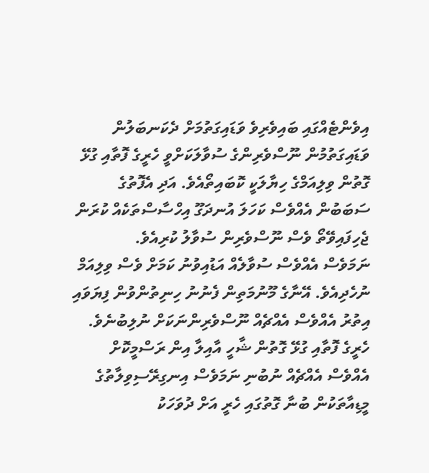އިވެންޓެއްގައި ބައިވެރިވެ ވަޑައިގަތުމަށް ދެކަނބަލުން ވަޑައިގަތުމުން ނޫސްވެރިންގެ ސުވާލަކަށްވީ ހެރީގެ ފޮތާއި ގުޅޭ ގޮތުން ވިލިއަމްގެ ހިޔާލަކީ ކޮބައިތޯއެވެ. އަދި އެފޮތުގެ ސަބަބުން އެއްވެސް ކަހަލަ އުނދަގޫ އިހްސާސްތަކެއް ކުރަން ޖެހިފައިވޭތޯ ވެސް ނޫސްވެރިން ސުވާލު ކުރިއެވެ.
ނަމަވެސް އެއްވެސް ސުވާލެއް އަޑުއިވުނު ކަމަށް ވެސް ވިލިއަމް ނުހެދިއެވެ. އޭނާގެ މޫނުމަތިން ފެނުނު ހިނިތުންވުން ފިޔަވައި އިތުރު އެއްވެސް އެއްޗެއް ނޫސްވެރިންނަކަށް ނުލިބުނެވެ.
ހެރީގެ ފޮތާއި ގުޅޭ ގޮތުން ޝާހީ އާއިލާ އިން ރަސްމީކޮށް އެއްވެސް އެއްޗެއް ނުބުނި ނަމަވެސް އިނގިރޭސިވިލާތުގެ މީޑިއާތަކުން ބުނާ ގޮތުގައި ހެރީ އަށް ދުވަހަކު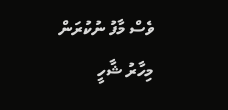ވެސް މާފު ނުކުރަން މިހާރު ޝާހީ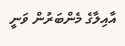އާއިލާގެ މެންބަރުން ވަނީ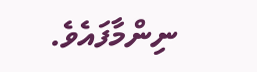ނިންމާފައެވެ.